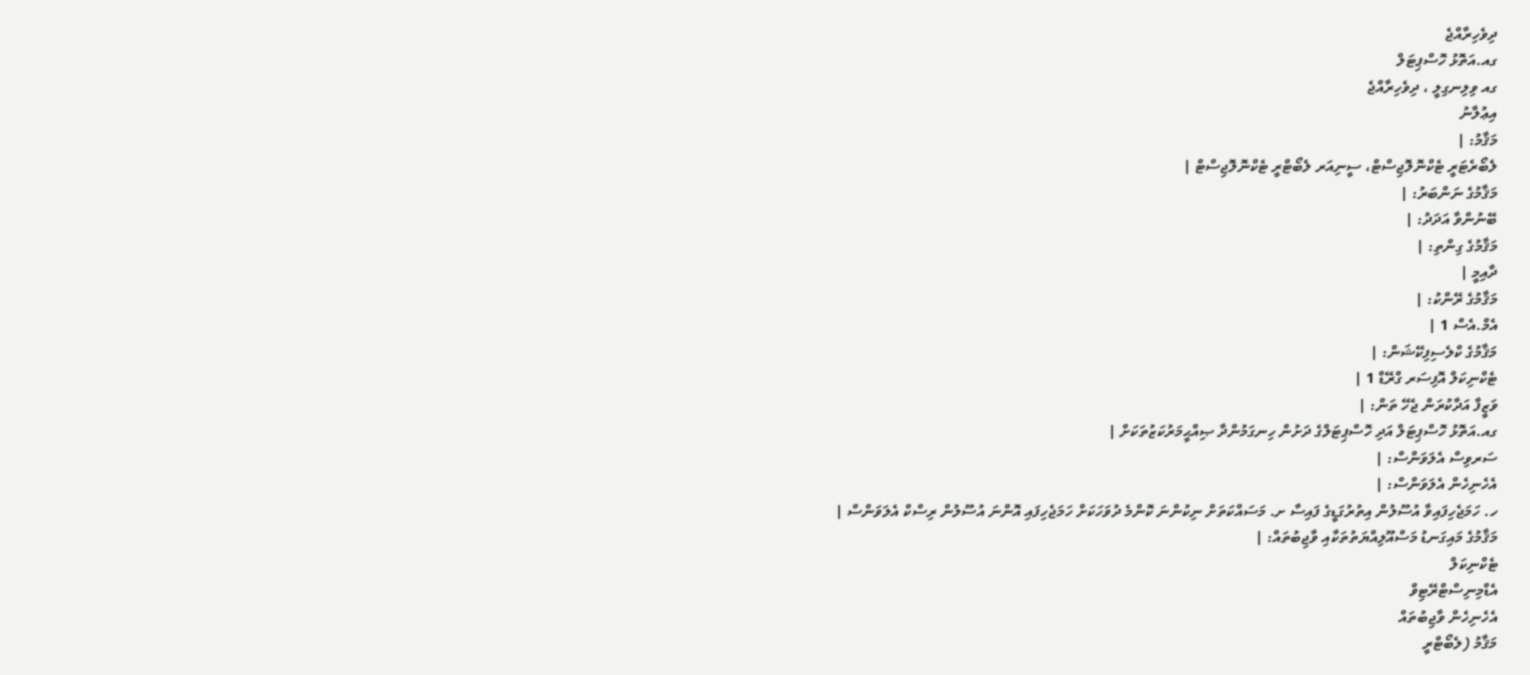ދިވެހިރާއްޖެ
ގއ.އަތޮޅު ހޮސްޕިޓަލް
ގއ ވިލިނގިލީ ، ދިވެހިރާއްޖެ
އިޢުލާނު
މަޤާމު: |
ލެބޯރެޓަރީ ޓެކްނޮލޮޖިސްޓް، ސީނިއަރ ލެބޯޓްރީ ޓެކްނޮލޮޖިސްޓް |
މަޤާމުގެ ނަންބަރު: |
ބޭނުންވާ އަދަދު: |
މަޤާމުގެ ގިންތި: |
ދާއިމީ |
މަޤާމުގެ ރޭންކު: |
އެމް.އެސް 1 |
މަޤާމުގެ ކްލެސިފިކޭޝަން: |
ޓެކްނިކަލް އޮފިސަރ ގްރޭޑް 1 |
ވަޒީފާ އަދާކުރަން ޖެހޭ ތަން: |
ގއ.އަތޮޅު ހޮސްޕިޓަލް އަދި ހޮސްޕިޓަލްގެ ދަށުން ހިނގަމުންދާ ޞިއްޙީމަރުކަޒުތަކަށް |
ސަރވިސް އެލަވަންސް: |
އެހެނިހެން އެލަވަންސް: |
ހ. ހަމަޖެހިފައިވާ އުސޫލުން އިތުރުގަޑީގެ ފައިސާ ށ. މަސައްކަތަށް ނިކުންނަ ކޮންމެ ދުވަހަކަށް ހަމަޖެހިފައި އޮންނަ އުސޫލުން ރިސްކް އެލަވަންސް |
މަޤާމުގެ މައިގަނޑު މަސްއޫލިއްޔަތުތަކާއި ވާޖިބުތައް: |
ޓެކްނިކަލް
އެޑްމިނިސްޓްރޭޓިވް
އެހެނިހެން ވާޖިބުތައް
މަޤާމު (ލެބޯޓްރީ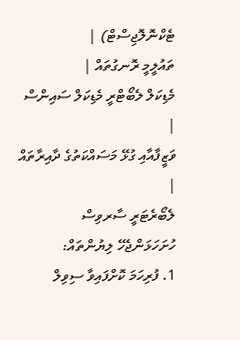ޓެކްނޮލޮޖިސްޓް) |
ތައުލީމީ ރޮނގުތައް |
މެޑިކަލް ލެބޯޓްރީ މެޑިކަލް ސައިންސް |
ވަޒީފާއާއި ގުޅޭ މަސައްކަތުގެ ދާއިރާތައް |
ލެބޯރެޓަރީ ސާރވިސް
ހުށަހަޅަންޖެހޭ ލިޔުންތައް:
1. ފުރިހަމަ ކޮށްފައިވާ ސިވިލް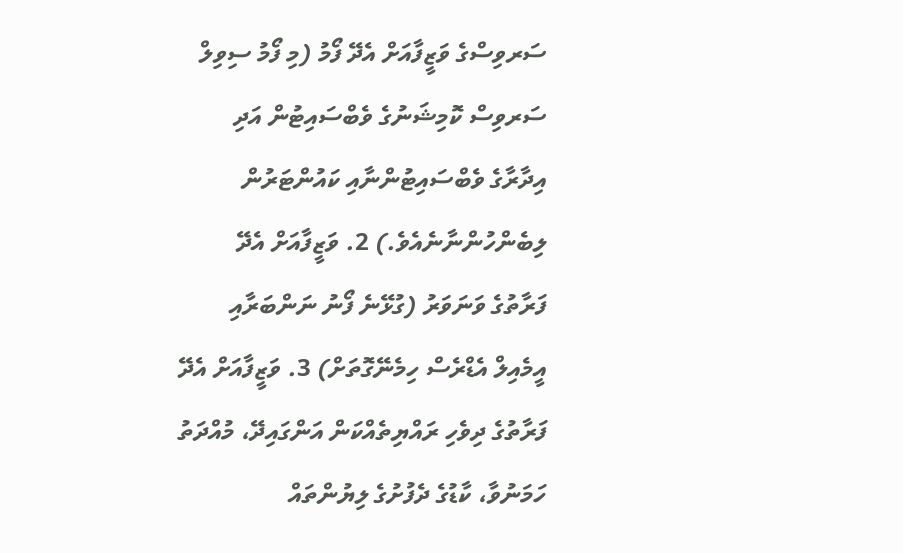ސަރވިސްގެ ވަޒީފާއަށް އެދޭ ފޯމު (މި ފޯމު ސިވިލް ސަރވިސް ކޮމިޝަނުގެ ވެބްސައިޓުން އަދި އިދާރާގެ ވެބްސައިޓުންނާއި ކައުންޓަރުން ލިބެންހުންނާނެއެވެ.) 2. ވަޒީފާއަށް އެދޭ ފަރާތުގެ ވަނަވަރު (ގުޅޭނެ ފޯނު ނަންބަރާއި އީމެއިލް އެޑްރެސް ހިމެނޭގޮތަށް) 3. ވަޒީފާއަށް އެދޭ ފަރާތުގެ ދިވެހި ރައްޔިތެއްކަން އަންގައިދޭ، މުއްދަތު ހަމަނުވާ، ކާޑުގެ ދެފުށުގެ ލިޔުންތައް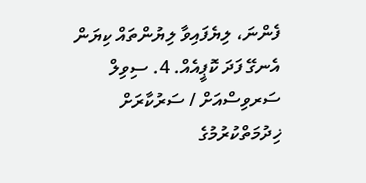ފެންނަ، ލިޔެފައިވާ ލިޔުންތައް ކިޔަން އެނގޭ ފަދަ ކޮޕީއެއް. 4. ސިވިލް ސަރވިސްއަށް / ސަރުކާރަށް ޚިދުމަތްކުރުމުގެ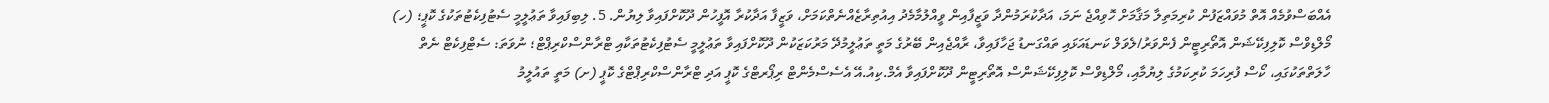އެއްބަސްވުމެއް އޮތް މުވައްޒަފުން ކުރިމަތިލާ މަޤާމަށް ހޮވިއްޖެ ނަމަ، އަދާކުރަމުންދާ ވަޒީފާއިން ވީއްލުމާމެދު އިއުތިރާޒެއްނެތްކަމަށް، ވަޒީފާ އަދާކުރާ އޮފީހުން ދޫކޮށްފައިވާ ލިޔުން. 5. ލިބިފައިވާ ތަޢުލީމީ ސެޓުފިކެޓުތަކުގެ ކޮޕީ؛ (ހ) މޯލްޑިވްސް ކޮލިފިކޭޝަން އޮތޯރިޓީން ފެންވަރު/ލެވަލް ކަނޑައަޅައި ތައްގަނޑު ޖަހާފައިވާ، ރާއްޖެއިން ބޭރުގެ މަތީ ތަޢުލީމުދޭ މަރުކަޒަކުން ދޫކޮށްފައިވާ ތަޢުލީމީ ސެޓުފިކެޓުތަކާއި ޓްރާންސްކްރިޕްޓް؛ ނުވަތަ: ސެޓްފިކެޓް ނެތް ހާލަތްތަކުގައި، ކޯސް ފުރިހަމަ ކުރިކަމުގެ ލިޔުމާއި، މޯލްޑިވްސް ކޮލިފިކޭޝަންސް އޮތޯރިޓީން ދޫކޮށްފައިވާ އެމް.ކިއު.އޭ އެސެސްމެންޓް ރިޕޯރޓްގެ ކޮޕީ އަދި ޓްރާންސްކްރިޕްޓްގެ ކޮޕީ (ށ) މަތީ ތައުލީމު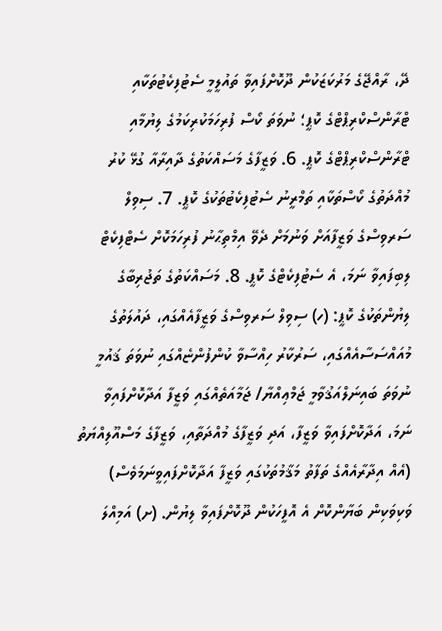ދޭ، ރާއްޖޭގެ މަރުކަޒަކުން ދޫކޮށްފައިވާ ތައުލީމީ ސެޓުފިކެޓުތަކާއި ޓްރާންސްކްރިޕްޓްގެ ކޮޕީ؛ ނުވަތަ ކޯސް ފުރިހަމަކުރިކަމުގެ ލިޔުމާއި ޓްރާންސްކްރިޕްޓްގެ ކޮޕީ. 6. ވަޒީފާގެ މަސައްކަތުގެ ދާއިރާއާ ގުޅޭ ކުރު މުއްދަތުގެ ކޯސްތަކާއި ތަމްރީނު ސެޓުފިކެޓުތަކުގެ ކޮޕީ. 7. ސިވިލް ސަރވިސްގެ ވަޒީފާއަށް ވަނުމަށް ދެވޭ އިމްތިޙާނު ފުރިހަމަކޮށް ސެޓްފިކެޓް ލިބިފައިވާ ނަމަ، އެ ސެޓުފިކެޓްގެ ކޮޕީ. 8. މަސައްކަތުގެ ތަޖުރިބާގެ ލިޔުންތަކުގެ ކޮޕީ: (ހ) ސިވިލް ސަރވިސްގެ ވަޒީފާއެއްގައި، ދައުލަތުގެ މުއައްސަސާއެއްގައި، ސަރުކާރު ހިއްސާވާ ކުންފުންޏެއްގައި ނުވަތަ ޤައުމީ ނުވަތަ ބައިނަލްއަޤުވާމީ ޖަމްޢިއްޔާ/ ޖަމާއަތެއްގައި ވަޒީފާ އަދާކޮށްފައިވާ ނަމަ، އަދާކޮށްފައިވާ ވަޒީފާ، އަދި ވަޒީފާގެ މުއްދަތާއި، ވަޒީފާގެ މަސްއޫލިއްޔަތު (އެއް އިދާރާއެއްގެ ތަފާތު މަޤާމުތަކުގައި ވަޒީފާ އަދާކޮށްފައިވީނަމަވެސް) ވަކިވަކިން ބަޔާންކޮށް އެ އޮފީހަކުން ދޫކޮށްފައިވާ ލިޔުން. (ށ) އަމިއްލަ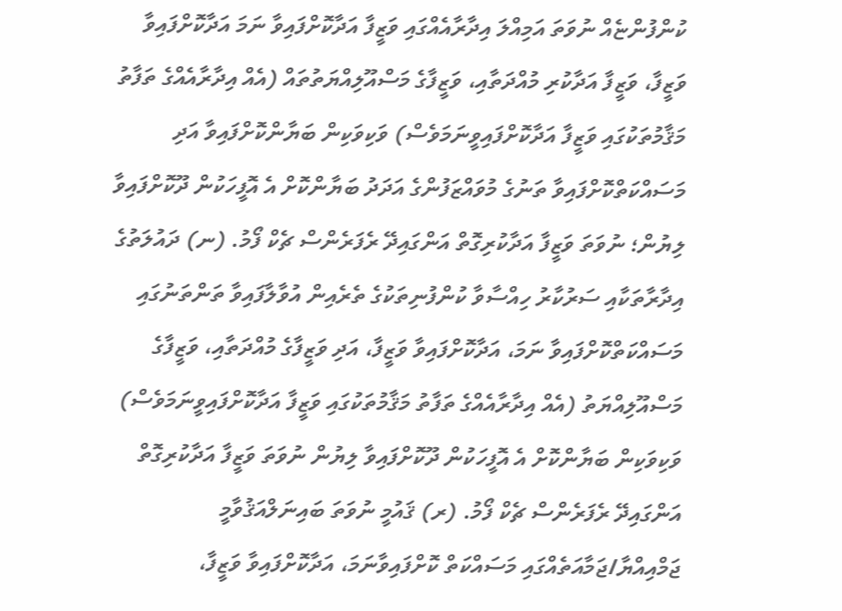ކުންފުންޏެއް ނުވަތަ އަމިއްލަ އިދާރާއެއްގައި ވަޒީފާ އަދާކޮށްފައިވާ ނަމަ އަދާކޮށްފައިވާ ވަޒީފާ، ވަޒީފާ އަދާކުރި މުއްދަތާއި، ވަޒީފާގެ މަސްއޫލިއްޔަތުތައް (އެއް އިދާރާއެއްގެ ތަފާތު މަޤާމުތަކުގައި ވަޒީފާ އަދާކޮށްފައިވީނަމަވެސް) ވަކިވަކިން ބަޔާންކޮށްފައިވާ އަދި މަސައްކަތްކޮށްފައިވާ ތަނުގެ މުވައްޒަފުންގެ އަދަދު ބަޔާންކޮށް އެ އޮފީހަކުން ދޫކޮށްފައިވާ ލިޔުން؛ ނުވަތަ ވަޒީފާ އަދާކުރިގޮތް އަންގައިދޭ ރެފަރެންސް ޗެކް ފޯމު. (ނ) ދައުލަތުގެ އިދާރާތަކާއި ސަރުކާރު ހިއްސާވާ ކުންފުނިތަކުގެ ތެރެއިން އުވާލާފައިވާ ތަންތަނުގައި މަސައްކަތްކޮށްފައިވާ ނަމަ، އަދާކޮށްފައިވާ ވަޒީފާ، އަދި ވަޒީފާގެ މުއްދަތާއި، ވަޒީފާގެ މަސްއޫލިއްޔަތު (އެއް އިދާރާއެއްގެ ތަފާތު މަޤާމުތަކުގައި ވަޒީފާ އަދާކޮށްފައިވީނަމަވެސް) ވަކިވަކިން ބަޔާންކޮށް އެ އޮފީހަކުން ދޫކޮށްފައިވާ ލިޔުން ނުވަތަ ވަޒީފާ އަދާކުރިގޮތް އަންގައިދޭ ރެފަރެންސް ޗެކް ފޯމު. (ރ) ޤައުމީ ނުވަތަ ބައިނަލްއަޤުވާމީ ޖަމްއިއްޔާ/ޖަމާއަތެއްގައި މަސައްކަތް ކޮށްފައިވާނަމަ، އަދާކޮށްފައިވާ ވަޒީފާ،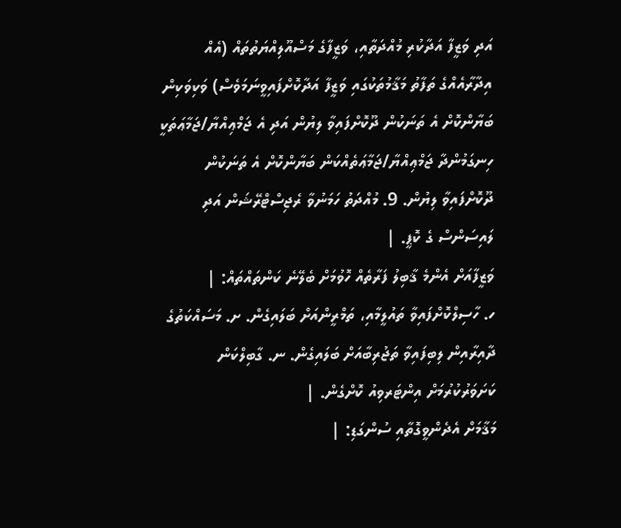އަދި ވަޒީފާ އަދާކުރި މުއްދަތާއި، ވަޒީފާގެ މަސްއޫލިއްޔަތުތައް (އެއް އިދާރާއެއްގެ ތަފާތު މަޤާމުތަކުގައި ވަޒީފާ އަދާކޮށްފައިވީނަމަވެސް) ވަކިވަކިން ބަޔާންކޮށް އެ ތަނަކުން ދޫކޮށްފައިވާ ލިޔުން އަދި އެ ޖަމްޢިއްޔާ/ޖަމާޢަތަކީ ހިނގަމުންދާ ޖަމްޢިއްޔާ/ޖަމާޢަތެއްކަން ބަޔާންކޮށް އެ ތަނަކުން ދޫކޮށްފައިވާ ލިޔުން. 9. މުއްދަތު ހަމަނުވާ ރެޖިސްޓްރޭޝަން އަދި ލައިސަންސް ގެ ކޮޕީ. |
ވަޒީފާއަށް އެންމެ ޤާބިލު ފަރާތެއް ހޮވުމަށް ބެލޭނެ ކަންތައްތައް: |
ހ. ހާސިލްކޮށްފައިވާ ތައުލީމާއި، ތަމްރީންއަށް ބަލައިގެން. ށ. މަސައްކަތުގެ ދާއިރާއިން ލިބިފައިވާ ތަޖުރިބާއަށް ބަލައިގެން. ނ. ގާބިލްކަން ކަށަވަރުކުރުމަށް އިންޓަރވިއު ކޮށްގެން. |
މަޤާމަށް އެދެންވީގޮތާއި ސުންގަޑި: |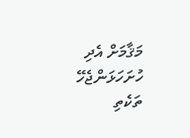މަޤާމަށް އެދި ހުށަހަޅަންޖެހޭ ތަކެތި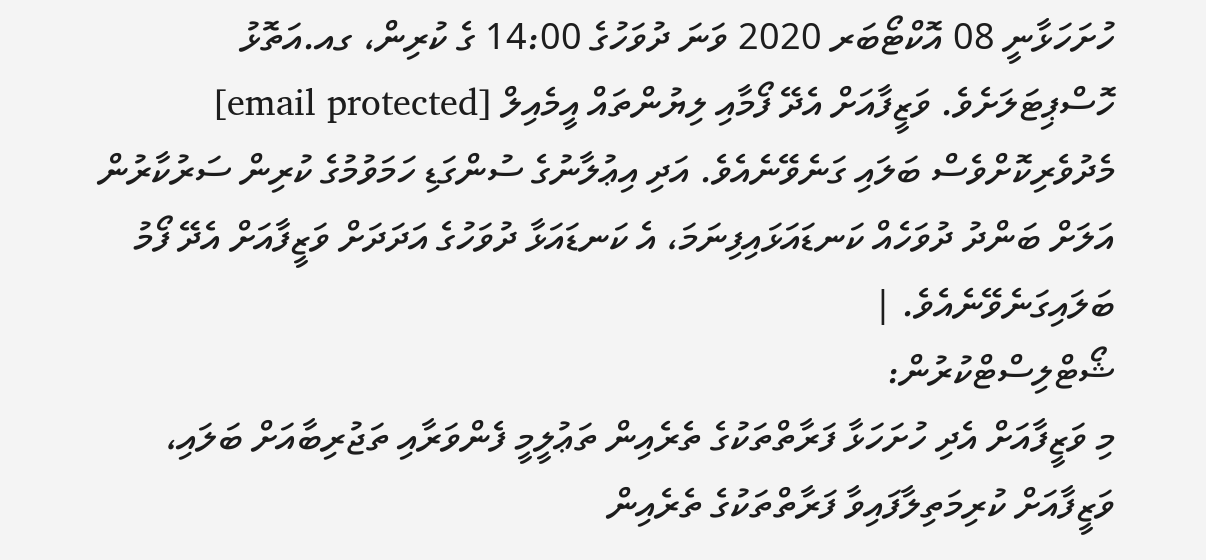ހުށަހަޅާނީ 08 އޮކްޓޯބަރ 2020 ވަނަ ދުވަހުގެ 14:00 ގެ ކުރިން، ގއ.އަތޮޅު ހޮސްޕިޓަލަށެވެ. ވަޒީފާއަށް އެދޭ ފޯމާއި ލިޔުންތައް އީމެއިލް [email protected] މެދުވެރިކޮށްވެސް ބަލައި ގަނެވޭނެއެވެ. އަދި އިޢުލާނުގެ ސުންގަޑި ހަމަވުމުގެ ކުރިން ސަރުކާރުން އަލަށް ބަންދު ދުވަހެއް ކަނޑައަޅައިފިނަމަ، އެ ކަނޑައަޅާ ދުވަހުގެ އަދަދަށް ވަޒީފާއަށް އެދޭ ފޯމު ބަލައިގަނެވޭނެއެވެ. |
ޝޯޓްލިސްޓްކުރުން:
މި ވަޒީފާއަށް އެދި ހުށަހަޅާ ފަރާތްތަކުގެ ތެރެއިން ތަޢުލީމީ ފެންވަރާއި ތަޖުރިބާއަށް ބަލައި، ވަޒީފާއަށް ކުރިމަތިލާފައިވާ ފަރާތްތަކުގެ ތެރެއިން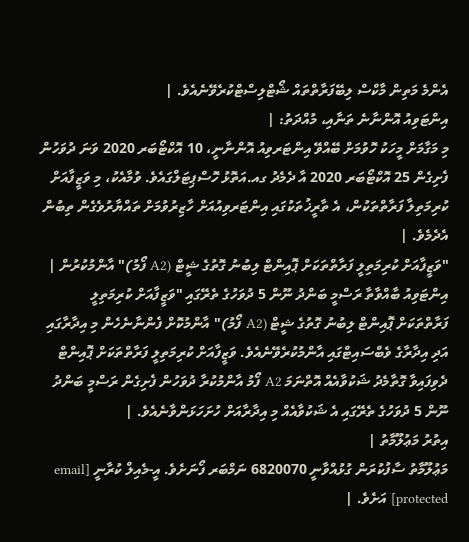އެންމެ މަތިން މާކްސް ލިބޭފަރާތްތައް ޝޯޓްލިސްޓްކުރެވޭނެއެވެ. |
އިންޓަވިއު އޮންނާނެ ތަނާއި، މުއްދަތު: |
މި މަގާމަށް މީހަކު ހޮވުމަށް ބޭއްވޭ އިންޓަރވިއު އޮންނާނީ، 10 އޮކްޓޯބަރ 2020 ވަނަ ދުވަހުން ފެށިގެން 25 އޮކްޓޯބަރ 2020 އާ ދެމެދު ގއ.އަތޮޅު ހޮސްޕިޓަލްގައެވެ. ވުމާއެކު، މި ވަޒީފާއަށް ކުރިމަތިލާ ފަރާތްތަކުން، އެ ތާރީޚުތަކުގައި އިންޓަރވިއުއަށް ހާޒިރުވުމަށް ތައްޔާރުވެގެން ތިބުން އެދެމެވެ. |
"ވަޒީފާއަށް ކުރިމަތިލީ ފަރާތްތަކަށް ޕޮއިންޓް ލިބުނު ގޮތުގެ ޝީޓް (A2 ފޯމު)" އާންމުކުރުން |
އިންޓަވިއު ބާއްވާތާ ރަސްމީ ބަންދު ނޫން 5 ދުވަހުގެ ތެރޭގައި "ވަޒީފާއަށް ކުރިމަތިލީ ފަރާތްތަކަށް ޕޮއިންޓް ލިބުނު ގޮތުގެ ޝީޓް (A2 ފޯމު)" އާންމުކޮށް ފެންނާނެހެން މި އިދާރާގައި އަދި އިދާރާގެ ވެބްސައިޓްގައި އާންމުކުރެވޭނެއެވެ. ވަޒީފާއަށް ކުރިމަތިލީ ފަރާތްތަކަށް ޕޮއިންޓް ދެވިފައިވާ ގޮތާމެދު ޝަކުވާއެއް އޮތްނަމަ A2 ފޯމު އާންމުކުރާ ދުވަހުން ފެށިގެން ރަސްމީ ބަންދު ނޫން 5 ދުވަހުގެ ތެރޭގައި އެ ޝަކުވާއެއް މި އިދާރާއަށް ހުށަހަޅަންވާނެއެވެ. |
އިތުރު މަޢުލޫމާތު |
މަޢުލޫމާތު ސާފުކުރަން ގުޅުއްވާނީ 6820070 ނަމްބަރ ފޯނަށެވެ. އީ-މެއިލް ކުރާނީ [email protected] އަށެވެ. |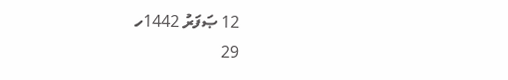12 ޞަފަރު 1442ހ
29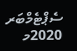ސެޕްޓެމްބަރ 2020މ